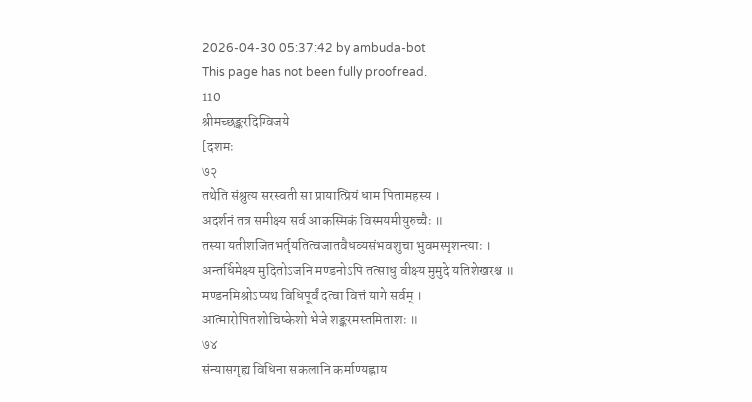2026-04-30 05:37:42 by ambuda-bot
This page has not been fully proofread.
110
श्रीमच्छङ्करदिग्विजये
[दशमः
७२
तथेति संश्रुत्य सरस्वती सा प्रायात्प्रियं धाम पितामहस्य ।
अदर्शनं तत्र समीक्ष्य सर्व आकस्मिकं विस्मयमीयुरुच्चैः ॥
तस्या यतीशजितभर्तृयतित्वजातवैधव्यसंभवशुचा भुवमस्पृशन्त्याः ।
अन्तर्धिमेक्ष्य मुदितोऽजनि मण्डनोऽपि तत्साधु वीक्ष्य मुमुदे यतिशेखरश्च ॥
मण्डनमिश्रोऽप्यथ विधिपूर्वं दत्वा वित्तं यागे सर्वम् ।
आत्मारोपितशोचिष्केशो भेजे शङ्करमस्तमिताशः ॥
७४
संन्यासगृह्य विधिना सकलानि कर्माण्यह्नाय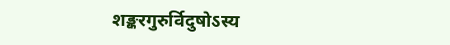शङ्करगुरुर्विदुषोऽस्य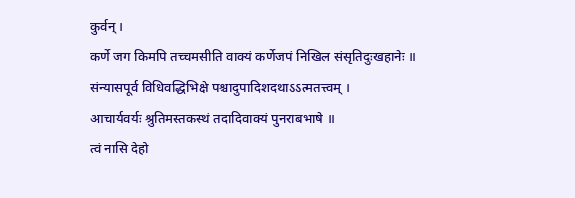कुर्वन् ।
कर्णे जग किमपि तच्चमसीति वाक्यं कर्णेजपं निखिल संसृतिदुःखहानेः ॥
संन्यासपूर्व विधिवद्धिभिक्षे पश्चादुपादिशदथाऽऽत्मतत्त्वम् ।
आचार्यवर्यः श्रुतिमस्तकस्थं तदादिवाक्यं पुनराबभाषे ॥
त्वं नासि देहो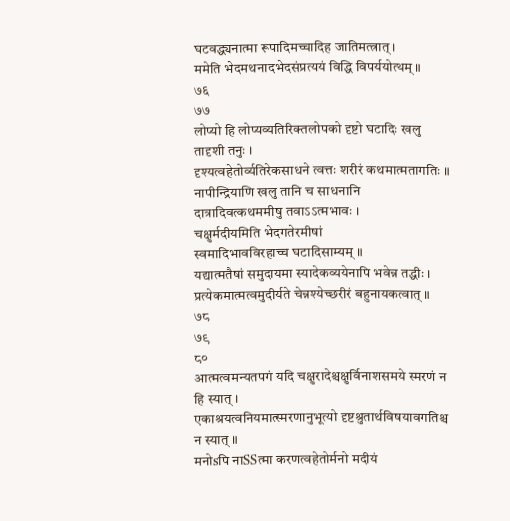घटवद्ध्यनात्मा रूपादिमच्चादिह जातिमत्त्रात् ।
ममेति भेदमथनादभेदसंप्रत्ययं विद्धि विपर्ययोत्थम् ॥
७६
७७
लोप्यो हि लोप्यव्यतिरिक्तलोपको दृष्टो घटादिः खलु तादृशी तनुः ।
दृश्यत्वहेतोर्व्यतिरेकसाधने त्वत्तः शरीरं कथमात्मतागतिः ॥
नापीन्द्रियाणि खलु तानि च साधनानि
दात्रादिवत्कथममीषु तवाऽऽत्मभावः ।
चक्षुर्मदीयमिति भेदगतेरमीषां
स्वमादिभावविरहाच्च घटादिसाम्यम् ॥
यद्यात्मतैषां समुदायमा स्यादेकव्ययेनापि भवेन्न तद्धीः ।
प्रत्येकमात्मत्वमुदीर्यते चेन्नश्येच्छरीरं बहुनायकत्वात् ॥
७८
७९
८०
आत्मत्वमन्यतपगं यदि चक्षुरादेश्चक्षुर्विनाशसमये स्मरणं न हि स्यात् ।
एकाश्रयत्वनियमात्स्मरणानुभूत्यो दृष्टश्रुतार्थविषयावगतिश्च न स्यात् ॥
मनोsपि नाSSत्मा करणत्वहेतोर्मनो मदीयं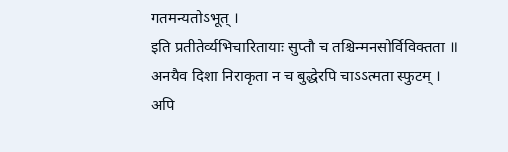गतमन्यतोऽभूत् ।
इति प्रतीतेर्व्यभिचारितायाः सुप्तौ च तश्चिन्मनसोर्विविक्तता ॥
अनयैव दिशा निराकृता न च बुद्धेरपि चाऽऽत्मता स्फुटम् ।
अपि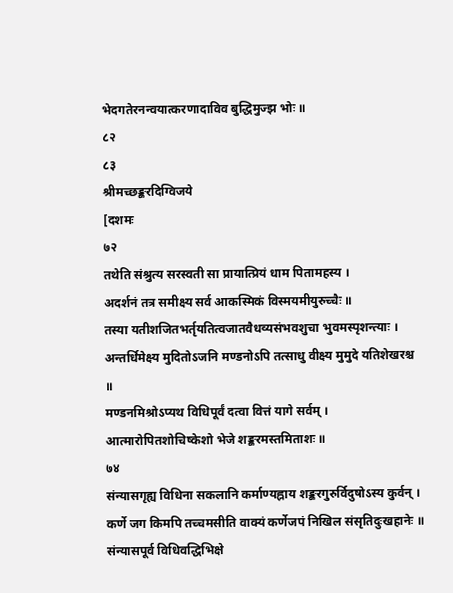भेदगतेरनन्वयात्करणादाविव बुद्धिमुज्झ भोः ॥
८२
८३
श्रीमच्छङ्करदिग्विजये
[दशमः
७२
तथेति संश्रुत्य सरस्वती सा प्रायात्प्रियं धाम पितामहस्य ।
अदर्शनं तत्र समीक्ष्य सर्व आकस्मिकं विस्मयमीयुरुच्चैः ॥
तस्या यतीशजितभर्तृयतित्वजातवैधव्यसंभवशुचा भुवमस्पृशन्त्याः ।
अन्तर्धिमेक्ष्य मुदितोऽजनि मण्डनोऽपि तत्साधु वीक्ष्य मुमुदे यतिशेखरश्च ॥
मण्डनमिश्रोऽप्यथ विधिपूर्वं दत्वा वित्तं यागे सर्वम् ।
आत्मारोपितशोचिष्केशो भेजे शङ्करमस्तमिताशः ॥
७४
संन्यासगृह्य विधिना सकलानि कर्माण्यह्नाय शङ्करगुरुर्विदुषोऽस्य कुर्वन् ।
कर्णे जग किमपि तच्चमसीति वाक्यं कर्णेजपं निखिल संसृतिदुःखहानेः ॥
संन्यासपूर्व विधिवद्धिभिक्षे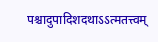पश्चादुपादिशदथाऽऽत्मतत्त्वम्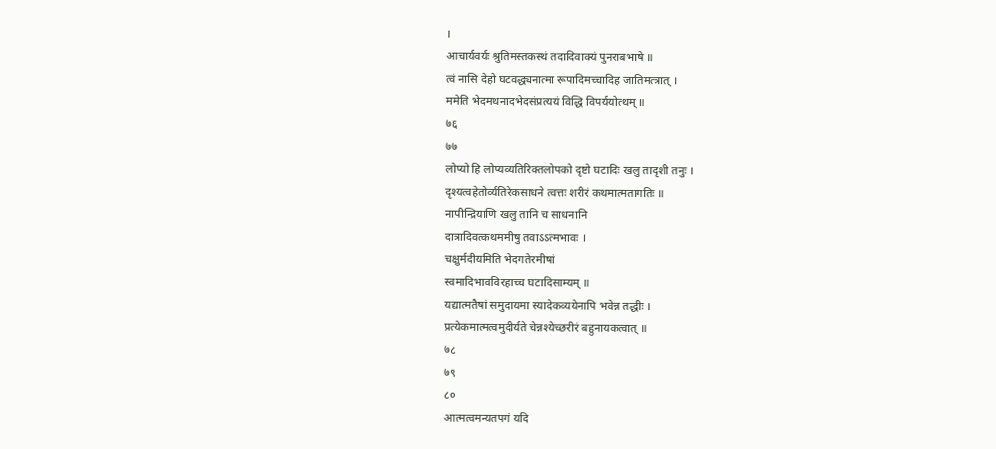।
आचार्यवर्यः श्रुतिमस्तकस्थं तदादिवाक्यं पुनराबभाषे ॥
त्वं नासि देहो घटवद्ध्यनात्मा रूपादिमच्चादिह जातिमत्त्रात् ।
ममेति भेदमथनादभेदसंप्रत्ययं विद्धि विपर्ययोत्थम् ॥
७६
७७
लोप्यो हि लोप्यव्यतिरिक्तलोपको दृष्टो घटादिः खलु तादृशी तनुः ।
दृश्यत्वहेतोर्व्यतिरेकसाधने त्वत्तः शरीरं कथमात्मतागतिः ॥
नापीन्द्रियाणि खलु तानि च साधनानि
दात्रादिवत्कथममीषु तवाऽऽत्मभावः ।
चक्षुर्मदीयमिति भेदगतेरमीषां
स्वमादिभावविरहाच्च घटादिसाम्यम् ॥
यद्यात्मतैषां समुदायमा स्यादेकव्ययेनापि भवेन्न तद्धीः ।
प्रत्येकमात्मत्वमुदीर्यते चेन्नश्येच्छरीरं बहुनायकत्वात् ॥
७८
७९
८०
आत्मत्वमन्यतपगं यदि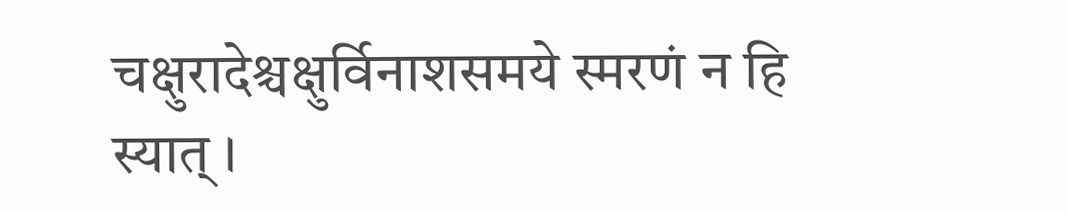चक्षुरादेश्चक्षुर्विनाशसमये स्मरणं न हि स्यात् ।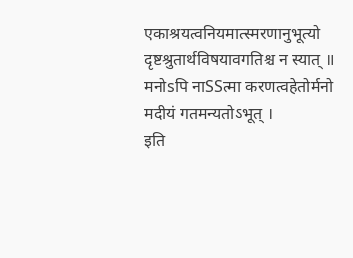एकाश्रयत्वनियमात्स्मरणानुभूत्यो दृष्टश्रुतार्थविषयावगतिश्च न स्यात् ॥
मनोsपि नाSSत्मा करणत्वहेतोर्मनो मदीयं गतमन्यतोऽभूत् ।
इति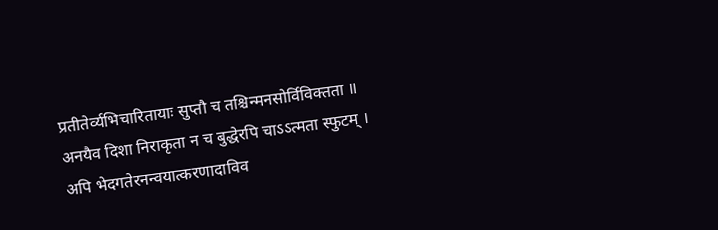प्रतीतेर्व्यभिचारितायाः सुप्तौ च तश्चिन्मनसोर्विविक्तता ॥
अनयैव दिशा निराकृता न च बुद्धेरपि चाऽऽत्मता स्फुटम् ।
अपि भेदगतेरनन्वयात्करणादाविव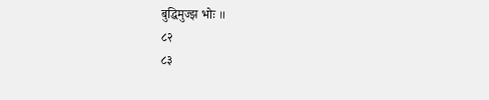बुद्धिमुज्झ भोः ॥
८२
८३